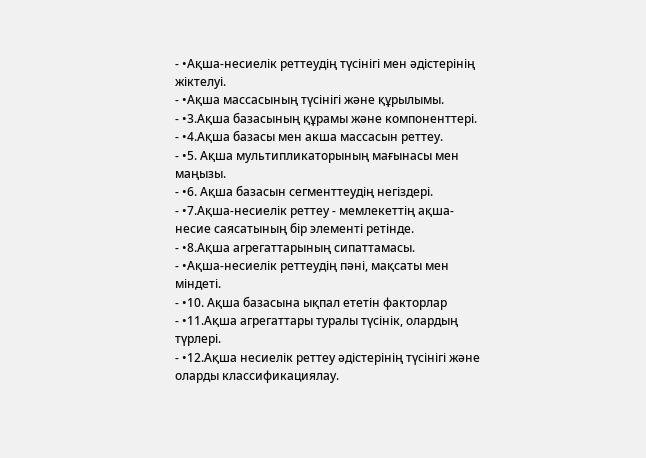- •Ақша-несиелік реттеудің түсінігі мен әдістерінің жіктелуі.
- •Ақша массасының түсінігі және құрылымы.
- •3.Ақша базасының құрамы және компоненттері.
- •4.Ақша базасы мен акша массасын реттеу.
- •5. Ақша мультипликаторының мағынасы мен маңызы.
- •6. Ақша базасын сегменттеудің негіздері.
- •7.Ақша-несиелік реттеу - мемлекеттің ақша-несие саясатының бір элементі ретінде.
- •8.Ақша агрегаттарының сипаттамасы.
- •Ақша-несиелік реттеудің пәні, мақсаты мен міндеті.
- •10. Ақша базасына ықпал ететін факторлар
- •11.Ақша агрегаттары туралы түсінік, олардың түрлері.
- •12.Ақша несиелік реттеу әдістерінің түсінігі және оларды классификациялау.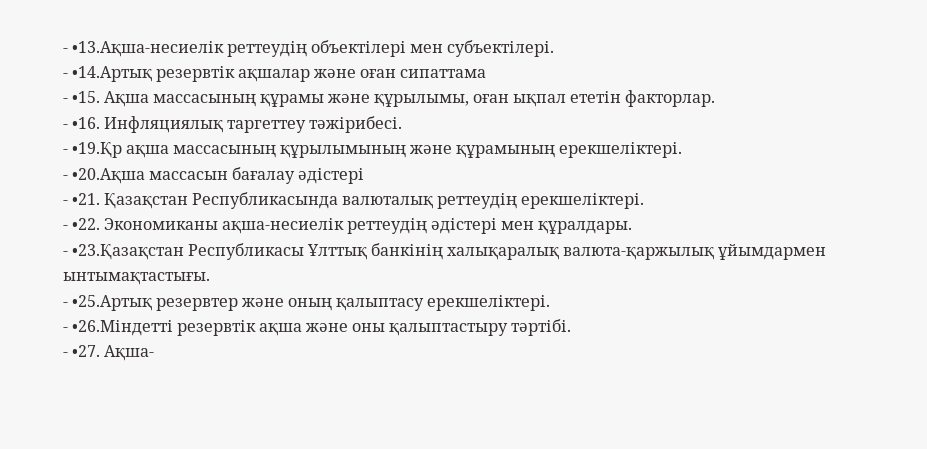- •13.Ақша-несиелік реттеудің объектілері мен субъектілері.
- •14.Артық резервтік ақшалар және оған сипаттама
- •15. Ақша массасының құрамы және құрылымы, оған ықпал ететін факторлар.
- •16. Инфляциялық таргеттеу тәжірибесі.
- •19.Қр ақша массасының құрылымының және құрамының ерекшеліктері.
- •20.Ақша массасын бағалау әдістері
- •21. Қазақстан Республикасында валюталық реттеудің ерекшеліктері.
- •22. Экономиканы ақша-несиелік реттеудің әдістері мен құралдары.
- •23.Қазақстан Республикасы Ұлттық банкінің халықаралық валюта-қаржылық ұйымдармен ынтымақтастығы.
- •25.Артық резервтер және оның қалыптасу ерекшеліктері.
- •26.Міндетті резервтік ақша және оны қалыптастыру тәртібі.
- •27. Ақша-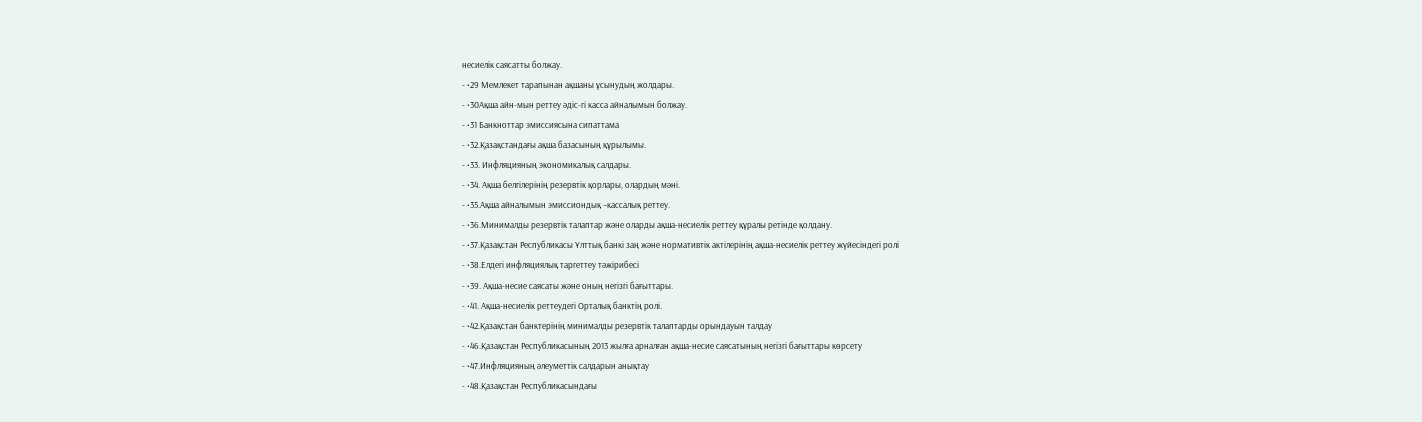несиелік саясатты болжау.
- •29 Мемлекет тарапынан ақшаны ұсынудың жолдары.
- •30Ақша айн-мын реттеу әдіс-гі касса айналымын болжау.
- •31 Банкноттар эмиссиясына сипаттама
- •32.Қазақстандағы ақша базасының құрылымы.
- •33. Инфляцияның экономикалық салдары.
- •34. Ақша белгілерінің резервтік қорлары, олардың мәні.
- •35.Ақша айналымын эмиссиондық –кассалық реттеу.
- •36.Минималды резервтік талаптар және оларды ақша-несиелік реттеу құралы ретінде қолдану.
- •37.Қазақстан Республикасы Ұлттық банкі заң және нормативтік актілерінің ақша-несиелік реттеу жүйесіндегі ролі
- •38.Елдегі инфляциялық таргеттеу тәжірибесі
- •39. Ақша-несие саясаты және оның негізгі бағыттары.
- •41. Ақша-несиелік реттеудегі Орталық банктің ролі.
- •42.Қазақстан банктерінің минималды резервтік талаптарды орындауын талдау
- •46.Қазақстан Республикасының 2013 жылға арналған ақша-несие саясатының негізгі бағыттары көрсету
- •47.Инфляцияның әлеуметтік салдарын анықтау
- •48.Қазақстан Республикасындағы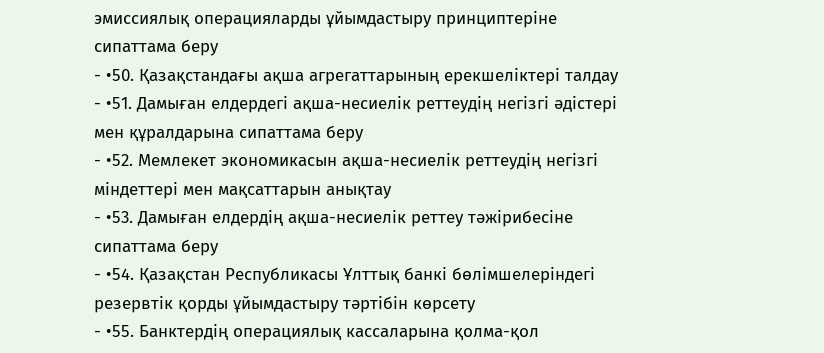эмиссиялық операцияларды ұйымдастыру принциптеріне сипаттама беру
- •50. Қазақстандағы ақша агрегаттарының ерекшеліктері талдау
- •51. Дамыған елдердегі ақша-несиелік реттеудің негізгі әдістері мен құралдарына сипаттама беру
- •52. Мемлекет экономикасын ақша-несиелік реттеудің негізгі міндеттері мен мақсаттарын анықтау
- •53. Дамыған елдердің ақша-несиелік реттеу тәжірибесіне сипаттама беру
- •54. Қазақстан Республикасы Ұлттық банкі бөлімшелеріндегі резервтік қорды ұйымдастыру тәртібін көрсету
- •55. Банктердің операциялық кассаларына қолма-қол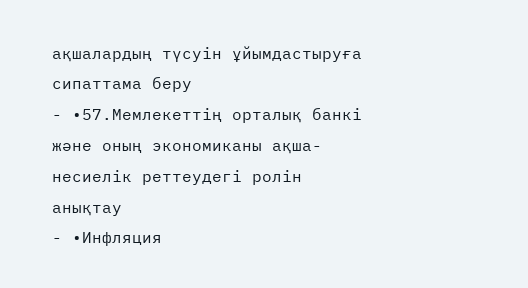ақшалардың түсуін ұйымдастыруға сипаттама беру
- •57.Мемлекеттің орталық банкі және оның экономиканы ақша-несиелік реттеудегі ролін анықтау
- •Инфляция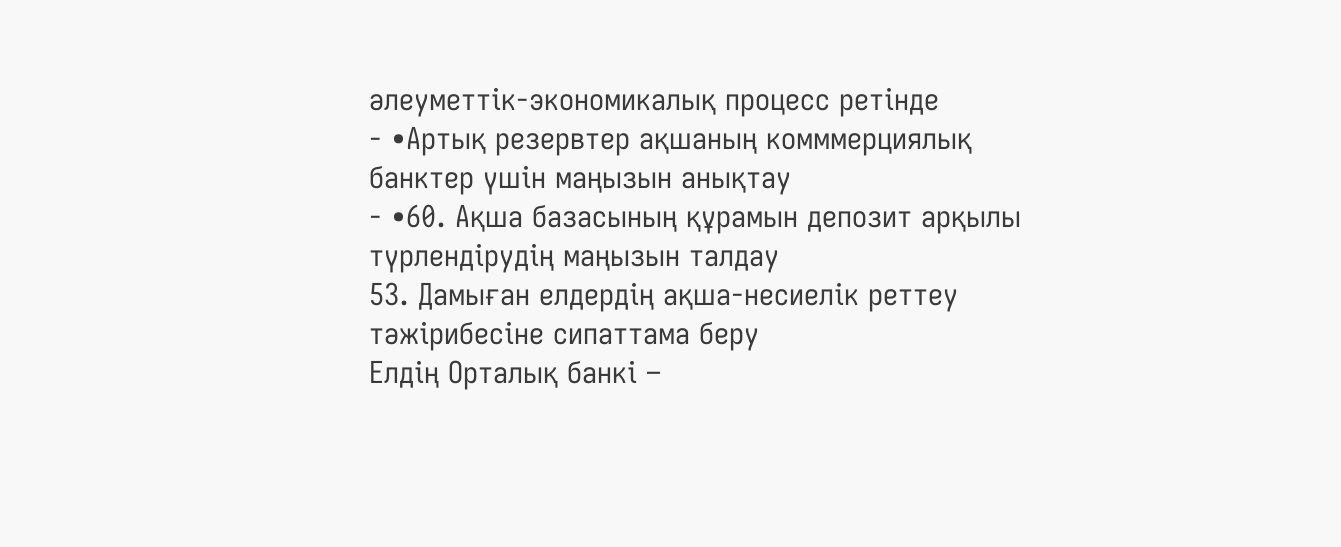әлеуметтік-экономикалық процесс ретінде
- •Артық резервтер ақшаның комммерциялық банктер үшін маңызын анықтау
- •60. Ақша базасының құрамын депозит арқылы түрлендірудің маңызын талдау
53. Дамыған елдердің ақша-несиелік реттеу тәжірибесіне сипаттама беру
Елдің Орталық банкі –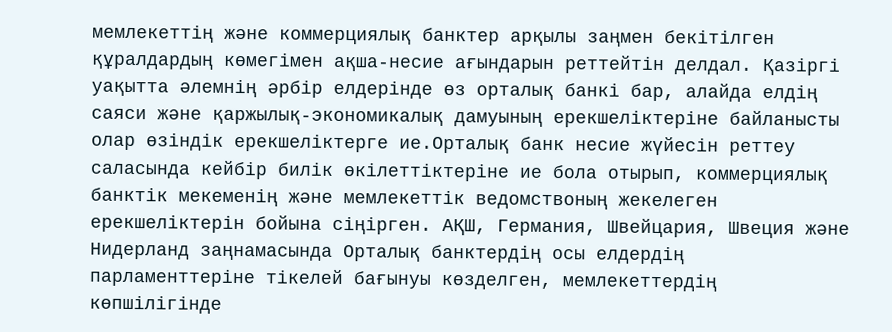мемлекеттің және коммерциялық банктер арқылы заңмен бекітілген құралдардың көмегімен ақша-несие ағындарын реттейтін делдал. Қазіргі уақытта әлемнің әрбір елдерінде өз орталық банкі бар, алайда елдің саяси және қаржылық-экономикалық дамуының ерекшеліктеріне байланысты олар өзіндік ерекшеліктерге ие.Орталық банк несие жүйесін реттеу саласында кейбір билік өкілеттіктеріне ие бола отырып, коммерциялық банктік мекеменің және мемлекеттік ведомствоның жекелеген ерекшеліктерін бойына сіңірген. АҚШ, Германия, Швейцария, Швеция және Нидерланд заңнамасында Орталық банктердің осы елдердің парламенттеріне тікелей бағынуы көзделген, мемлекеттердің көпшілігінде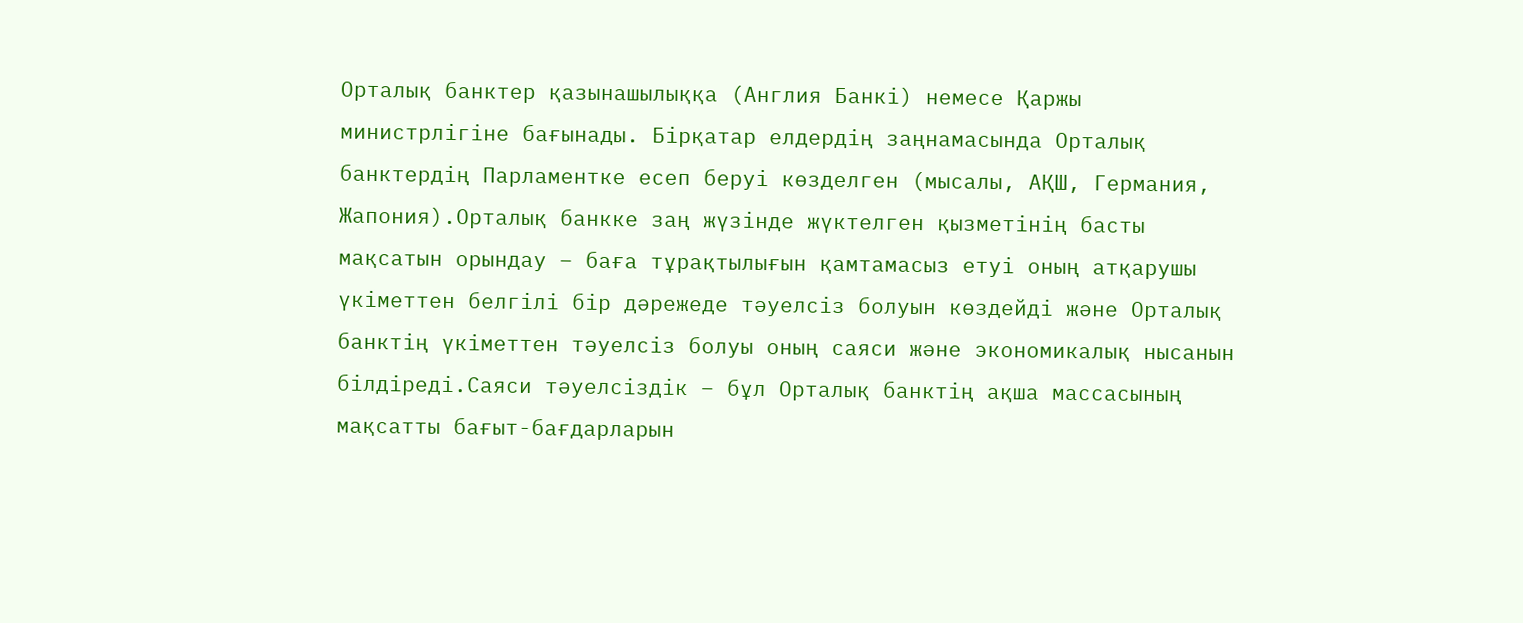Орталық банктер қазынашылыққа (Англия Банкі) немесе Қаржы министрлігіне бағынады. Бірқатар елдердің заңнамасында Орталық банктердің Парламентке есеп беруі көзделген (мысалы, АҚШ, Германия, Жапония).Орталық банкке заң жүзінде жүктелген қызметінің басты мақсатын орындау – баға тұрақтылығын қамтамасыз етуі оның атқарушы үкіметтен белгілі бір дәрежеде тәуелсіз болуын көздейді және Орталық банктің үкіметтен тәуелсіз болуы оның саяси және экономикалық нысанын білдіреді.Саяси тәуелсіздік – бұл Орталық банктің ақша массасының мақсатты бағыт-бағдарларын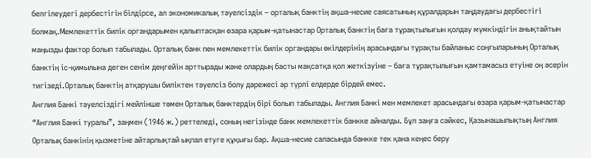белгілеудегі дербестігін білдірсе, ал экономикалық тәуелсіздік – орталық банктің ақша-несие саясатының құралдарын таңдаудағы дербестігі болмақ.Мемлекеттік билік органдарымен қалыптасқан өзара қарым-қатынастар Орталық банктің баға тұрақтылығын қолдау мүмкіндігін анықтайтын маңызды фактор болып табылады. Орталық банк пен мемлекеттік билік органдары өкілдерінің арасындағы тұрақты байланыс соңғыларының Орталық банктің іс-қимылына деген сенім деңгейін арттырады және олардың басты мақсатқа қол жеткізуіне – баға тұрақтылығын қамтамасыз етуіне оң әсерін тигізеді.Орталық банктің атқарушы биліктен тәуелсіз болу дәрежесі әр түрлі елдерде бірдей емес.
Англия Банкі тәуелсіздігі мейлінше төмен Орталық банктердің бірі болып табылады. Англия Банкі мен мемлекет арасындағы өзара қарым-қатынастар “Англия Банкі туралы”, заңмен (1946 ж.) реттеледі, соның негізінде банк мемлекеттік банкке айналды. Бұл заңға сәйкес, Қазынашылықтың Англия Орталық банкінің қызметіне айтарлықтай ықпал етуге құқығы бар. Ақша-несие саласында банкке тек қана кеңес беру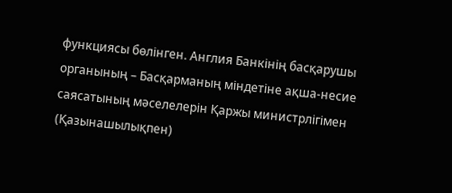функциясы бөлінген. Англия Банкінің басқарушы органының – Басқарманың міндетіне ақша-несие саясатының мәселелерін Қаржы министрлігімен (Қазынашылықпен)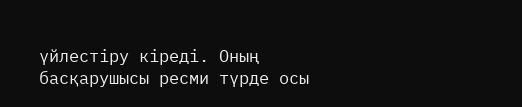үйлестіру кіреді. Оның басқарушысы ресми түрде осы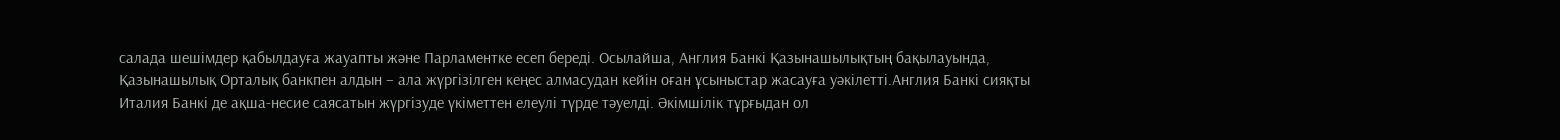салада шешімдер қабылдауға жауапты және Парламентке есеп береді. Осылайша, Англия Банкі Қазынашылықтың бақылауында, Қазынашылық Орталық банкпен алдын – ала жүргізілген кеңес алмасудан кейін оған ұсыныстар жасауға уәкілетті.Англия Банкі сияқты Италия Банкі де ақша-несие саясатын жүргізуде үкіметтен елеулі түрде тәуелді. Әкімшілік тұрғыдан ол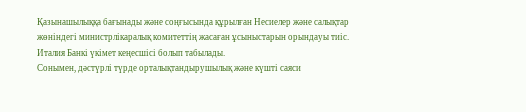Қазынашылыққа бағынады және соңғысында құрылған Несиелер және салықтар жөніндегі министрлікаралық комитеттің жасаған ұсыныстарын орындауы тиіс. Италия Банкі үкімет кеңесшісі болып табылады.
Сонымен, дәстүрлі түрде орталықтандырушылық және күшті саяси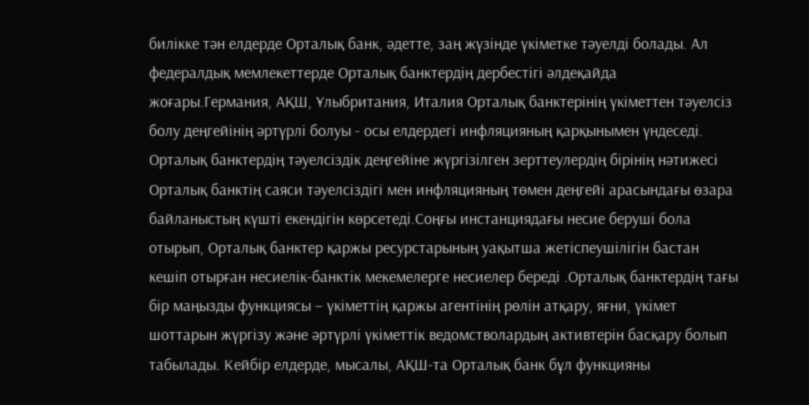билікке тән елдерде Орталық банк, әдетте, заң жүзінде үкіметке тәуелді болады. Ал федералдық мемлекеттерде Орталық банктердің дербестігі әлдеқайда жоғары.Германия, АҚШ, Ұлыбритания, Италия Орталық банктерінің үкіметтен тәуелсіз болу деңгейінің әртүрлі болуы - осы елдердегі инфляцияның қарқынымен үндеседі. Орталық банктердің тәуелсіздік деңгейіне жүргізілген зерттеулердің бірінің нәтижесі Орталық банктің саяси тәуелсіздігі мен инфляцияның төмен деңгейі арасындағы өзара байланыстың күшті екендігін көрсетеді.Соңғы инстанциядағы несие беруші бола отырып, Орталық банктер қаржы ресурстарының уақытша жетіспеушілігін бастан кешіп отырған несиелік-банктік мекемелерге несиелер береді .Орталық банктердің тағы бір маңызды функциясы – үкіметтің қаржы агентінің рөлін атқару, яғни, үкімет шоттарын жүргізу және әртүрлі үкіметтік ведомстволардың активтерін басқару болып табылады. Кейбір елдерде, мысалы, АҚШ-та Орталық банк бұл функцияны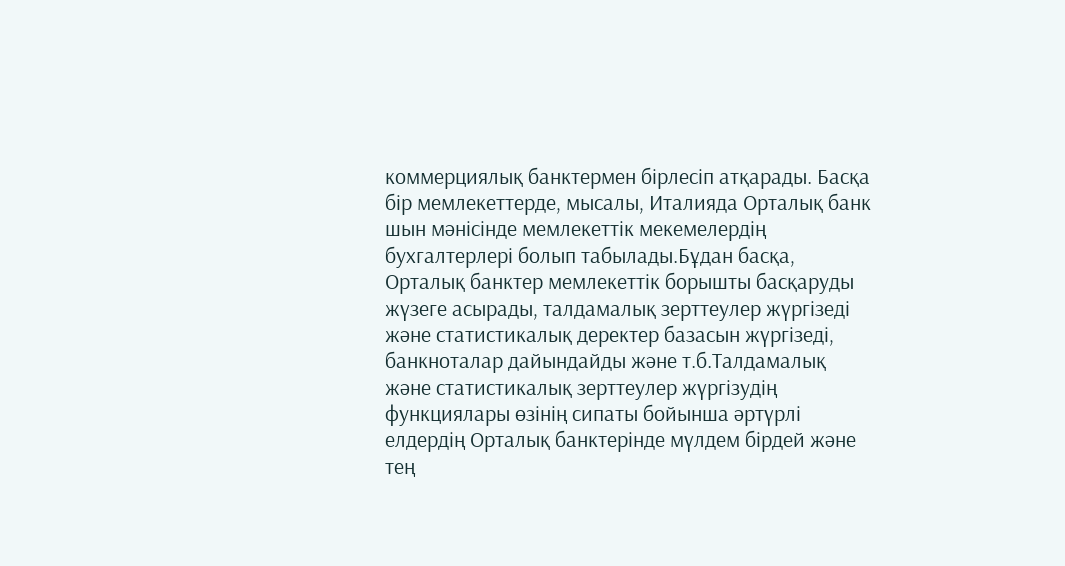коммерциялық банктермен бірлесіп атқарады. Басқа бір мемлекеттерде, мысалы, Италияда Орталық банк шын мәнісінде мемлекеттік мекемелердің бухгалтерлері болып табылады.Бұдан басқа, Орталық банктер мемлекеттік борышты басқаруды жүзеге асырады, талдамалық зерттеулер жүргізеді және статистикалық деректер базасын жүргізеді, банкноталар дайындайды және т.б.Талдамалық және статистикалық зерттеулер жүргізудің функциялары өзінің сипаты бойынша әртүрлі елдердің Орталық банктерінде мүлдем бірдей және тең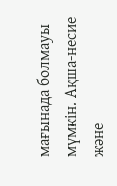мағынада болмауы мүмкін. Ақша-несие және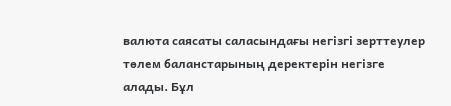валюта саясаты саласындағы негізгі зерттеулер төлем баланстарының деректерін негізге алады. Бұл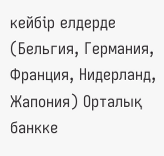кейбір елдерде (Бельгия, Германия, Франция, Нидерланд, Жапония) Орталық банкке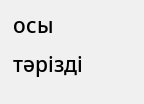осы тәрізді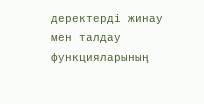деректерді жинау мен талдау функцияларының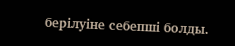берілуіне себепші болды.